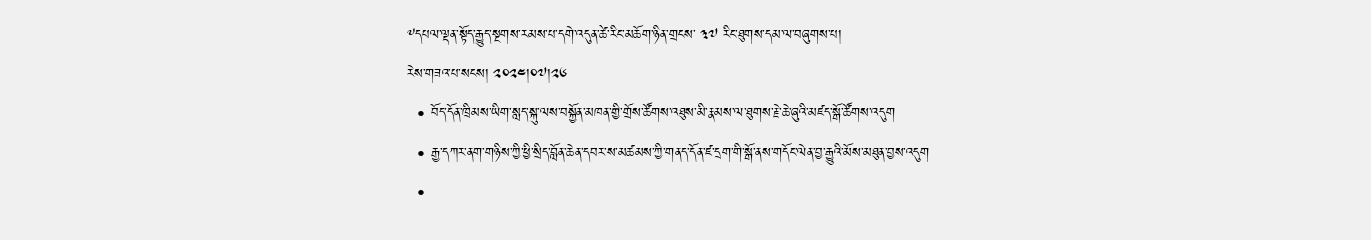༸དཔལ་ལྡན་སྟོད་རྒྱུད་སྔགས་རམས་པ་དགེ་འདུན་ཚེ་རིང་མཆོག་ཉིན་གྲངས་ ༣༧ རིང་ཐུགས་དམ་ལ་བཞུགས་པ།
རེས་གཟའ་པ་སངས། ༢༠༢༤།༠༧།༢༦
  • བོད་དོན་ཁྲིམས་ཡིག་སླད་སྐུ་ལས་བསྐྱོན་མཁན་གྱི་གྲོས་ཚོགས་འཐུས་མི་རྣམས་ལ་ཐུགས་རྗེ་ཆེ་ཞུའི་མཛད་སྒོ་ཚོགས་འདུག
  • རྒྱ་དཀར་ནག་གཉིས་ཀྱི་ཕྱི་སྲིད་བློན་ཆེན་དབར་ས་མཚམས་ཀྱི་གནད་དོན་ཛ་དྲག་གི་སྒོ་ནས་གདོང་ལེན་བྱ་རྒྱུའི་མོས་མཐུན་བྱས་འདུག
  •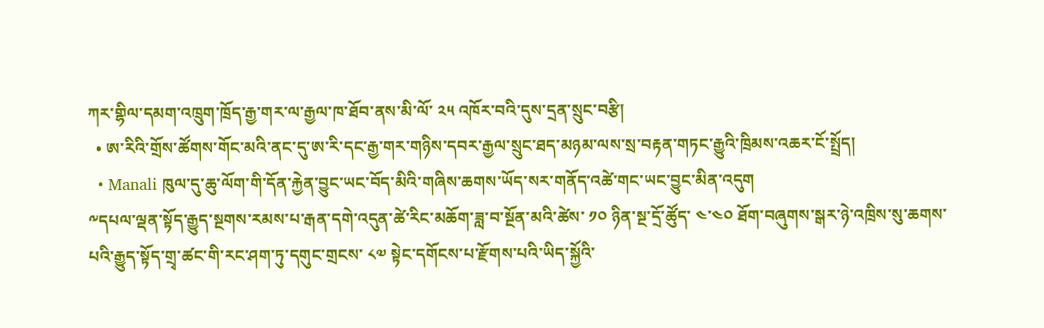ཀར་གྷིལ་དམག་འཁྲུག་ཁྲོད་རྒྱ་གར་ལ་རྒྱལ་ཁ་ཐོབ་ནས་མི་ལོ་ ༢༥ འཁོར་བའི་དུས་དྲན་སྲུང་བརྩི།
  • ཨ་རིའི་གྲོས་ཚོགས་གོང་མའི་ནང་དུ་ཨ་རི་དང་རྒྱ་གར་གཉིས་དབར་རྒྱལ་སྲུང་ཐད་མཉམ་ལས་སྲ་བརྟན་གཏང་རྒྱུའི་ཁྲིམས་འཆར་ངོ་སྤྲོད།
  • Manali ཁུལ་དུ་ཆུ་ལོག་གི་དོན་རྐྱེན་བྱུང་ཡང་བོད་མིའི་གཞིས་ཆགས་ཡོད་སར་གནོད་འཚེ་གང་ཡང་བྱུང་མིན་འདུག
༸དཔལ་ལྡན་སྟོད་རྒྱུད་སྔགས་རམས་པ་རྒན་དགེ་འདུན་ཚེ་རིང་མཆོག་ཟླ་བ་སྔོན་མའི་ཚེས་ ༡༠ ཉིན་སྔ་དྲོ་ཚོུད་ ༤་༤༠ ཐོག་བཞུགས་སྒར་ཉེ་འཁྲིས་སུ་ཆགས་པའི་རྒྱུད་སྟོད་གྲྭ་ཚང་གི་རང་ཤག་ཏུ་དགུང་གྲངས་ ༨༧ སྟེང་དགོངས་པ་རྫོགས་པའི་ཡིད་སྐྱོའི་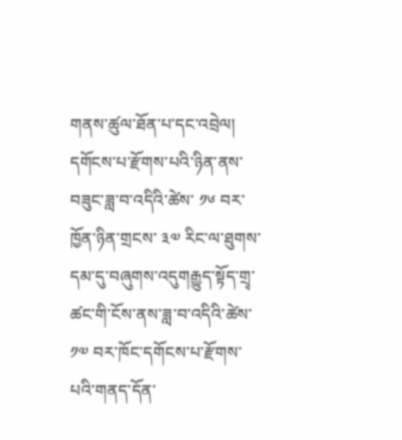གནས་ཚུལ་ཐོན་པ་དང་འབྲེལ། དགོངས་པ་རྫོགས་པའི་ཉིན་ནས་བཟུང་ཟླ་བ་འདིའི་ཚེས་ ༡༦ བར་ཁྱོན་ཉིན་གྲངས་ ༣༧ རིང་ལ་ཐུགས་དམ་དུ་བཞུགས་འདུགརྒྱུད་སྟོད་གྲྭ་ཚང་གི་ངོས་ནས་ཟླ་བ་འདིའི་ཚེས་ ༡༧ བར་ཁོང་དགོངས་པ་རྫོགས་པའི་གནད་དོན་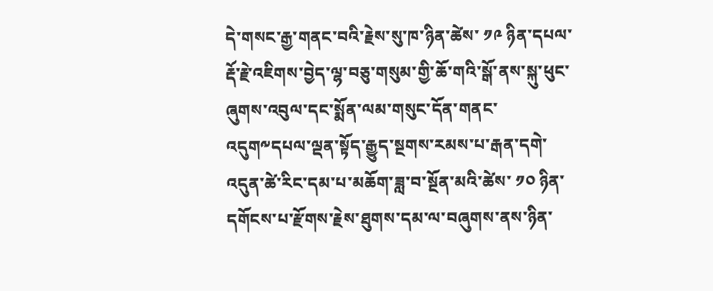དེ་གསང་རྒྱ་གནང་བའི་རྗེས་སུ་ཁ་ཉིན་ཚེས་ ༡༩ ཉིན་དཔལ་རྡོ་རྗེ་འཇིགས་བྱེད་ལྷ་བཅུ་གསུམ་གྱི་ཆོ་གའི་སྒོ་ནས་སྐུ་ཕུང་ཞུགས་འབུལ་དང་སྨོན་ལམ་གསུང་དོན་གནང་འདུག༸དཔལ་ལྡན་སྟོད་རྒྱུད་སྔགས་རམས་པ་རྒན་དགེ་འདུན་ཚེ་རིང་དམ་པ་མཆོག་ཟླ་བ་སྔོན་མའི་ཚེས་ ༡༠ ཉིན་དགོངས་པ་རྫོགས་རྗེས་ཐུགས་དམ་ལ་བཞུགས་ནས་ཉིན་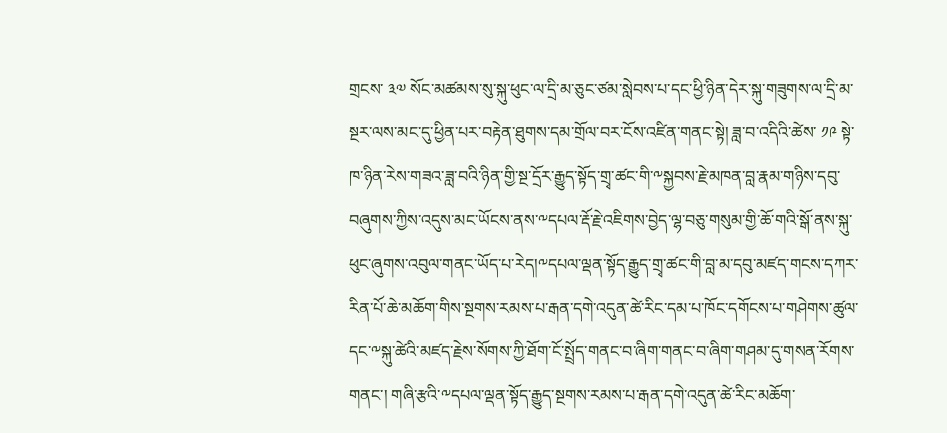གྲངས་ ༣༧ སོང་མཚམས་སུ་སྐུ་ཕུང་ལ་དྲི་མ་ཅུང་ཙམ་སླེབས་པ་དང་ཕྱི་ཉིན་དེར་སྐུ་གཟུགས་ལ་དྲི་མ་སྔར་ལས་མང་དུ་ཕྱིན་པར་བརྟེན་ཐུགས་དམ་གྲོལ་བར་ངོས་འཛིན་གནང་སྟེ། ཟླ་བ་འདིའི་ཚེས་ ༡༩ སྟེ་ཁ་ཉིན་རེས་གཟའ་ཟླ་བའི་ཉིན་གྱི་སྔ་དྲོར་རྒྱུད་སྟོད་གྲྭ་ཚང་གི་༸སྐྱབས་རྗེ་མཁན་བླ་རྣམ་གཉིས་དབུ་བཞུགས་ཀྱིས་འདུས་མང་ཡོངས་ནས་༸དཔལ་རྡོ་རྗེ་འཇིགས་བྱེད་ལྷ་བཅུ་གསུམ་གྱི་ཆོ་གའི་སྒོ་ནས་སྐུ་ཕུང་ཞུགས་འབུལ་གནང་ཡོད་པ་རེད།༸དཔལ་ལྡན་སྟོད་རྒྱུད་གྲྭ་ཚང་གི་བླ་མ་དབུ་མཛད་གངས་དཀར་རིན་པོ་ཆེ་མཆོག་གིས་སྔགས་རམས་པ་རྒན་དགེ་འདུན་ཚེ་རིང་དམ་པ་ཁོང་དགོངས་པ་གཤེགས་ཚུལ་དང་༸སྐུ་ཚེའི་མཛད་རྗེས་སོགས་ཀྱི་ཐོག་ངོ་སྤྲོད་གནང་བ་ཞིག་གནང་བ་ཞིག་གཤམ་དུ་གསན་རོགས་གནང་། གཞི་རྩའི་༸དཔལ་ལྡན་སྟོད་རྒྱུད་སྔགས་རམས་པ་རྒན་དགེ་འདུན་ཚེ་རིང་མཆོག་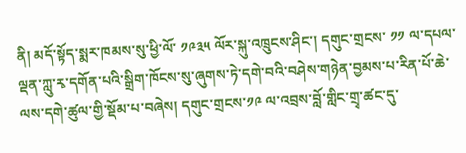ནི། མདོ་སྟོད་སྨར་ཁམས་སུ་ཕྱི་ལོ་ ༡༩༣༥ ལོར་སྐུ་འཁྲུངས་ཤིང་། དགུང་གྲངས་ ༡༡ ལ་དཔལ་ལྡན་ཀླུ་རྭ་དགོན་པའི་སྒྲིག་ཁོངས་སུ་ཞུགས་ཏེ་དགེ་བའི་བཤེས་གཉེན་བྱམས་པ་རིན་པོ་ཆེ་ལས་དགེ་ཚུལ་གྱི་སྡོམ་པ་བཞེས། དགུང་གྲངས་༡༩ ལ་འབྲས་བློ་གླིང་གྲྭ་ཚང་དུ་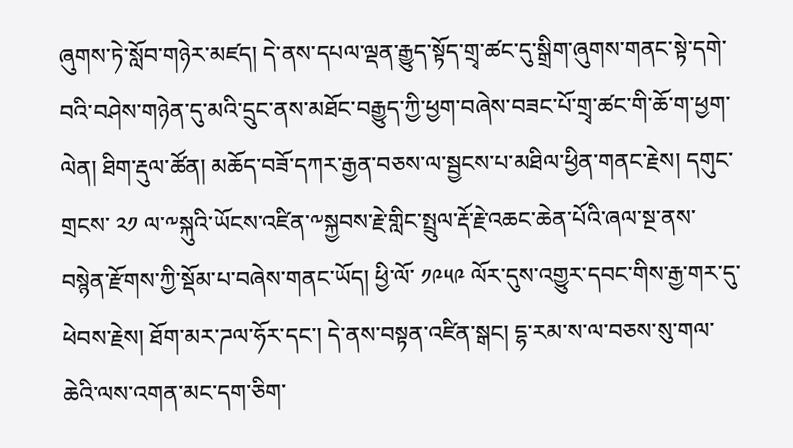ཞུགས་ཏེ་སློབ་གཉེར་མཛད། དེ་ནས་དཔལ་ལྡན་རྒྱུད་སྟོད་གྲྭ་ཚང་དུ་སྒྲིག་ཞུགས་གནང་སྟེ་དགེ་བའི་བཤེས་གཉེན་དུ་མའི་དྲུང་ནས་མཐོང་བརྒྱུད་ཀྱི་ཕྱག་བཞེས་བཟང་པོ་གྲྭ་ཚང་གི་ཆོ་ག་ཕྱག་ལེན། ཐིག་རྡུལ་ཚོན། མཆོད་བཟོ་དཀར་རྒྱན་བཅས་ལ་སྦྱངས་པ་མཐིལ་ཕྱིན་གནང་རྗེས། དགུང་གྲངས་ ༢༡ ལ་༸སྐུའི་ཡོངས་འཛིན་༸སྐྱབས་རྗེ་གླིང་སྤྲུལ་རྡོ་རྗེ་འཆང་ཆེན་པོའི་ཞལ་སྔ་ནས་བསྙེན་རྫོགས་ཀྱི་སྡོམ་པ་བཞེས་གནང་ཡོད། ཕྱི་ལོ་ ༡༩༥༩ ལོར་དུས་འགྱུར་དབང་གིས་རྒྱ་གར་དུ་ཕེབས་རྗེས། ཐོག་མར་ཌལ་ཧོར་དང་། དེ་ནས་བསྟན་འཛིན་སྒང། དྷ་རམ་ས་ལ་བཅས་སུ་གལ་ཆེའི་ལས་འགན་མང་དག་ཅིག་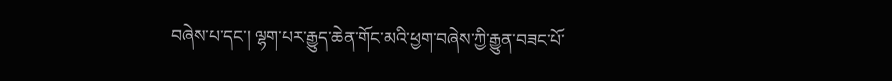བཞེས་པ་དང་། ལྷག་པར་རྒྱུད་ཆེན་གོང་མའི་ཕྱག་བཞེས་ཀྱི་རྒྱུན་བཟང་པོ་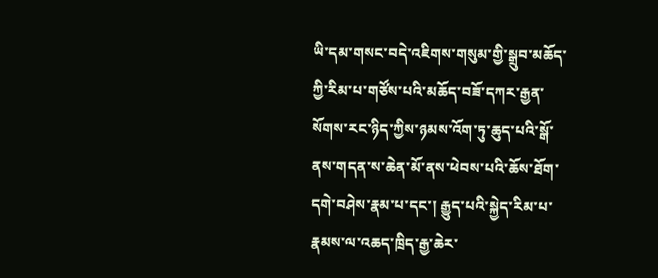ཡི་དམ་གསང་བདེ་འཇིགས་གསུམ་གྱི་སྒྲུབ་མཆོད་ཀྱི་རིམ་པ་གཙོས་པའི་མཆོད་བཟོ་དཀར་རྒྱན་སོགས་རང་ཉིད་ཀྱིས་ཉམས་འོག་ཏུ་ཆུད་པའི་སྒོ་ནས་གདན་ས་ཆེན་མོ་ནས་ཕེབས་པའི་ཆོས་ཐོག་དགེ་བཤེས་རྣམ་པ་དང་། རྒྱུད་པའི་སྐྱེད་རིམ་པ་རྣམས་ལ་འཆད་ཁྲིད་རྒྱ་ཆེར་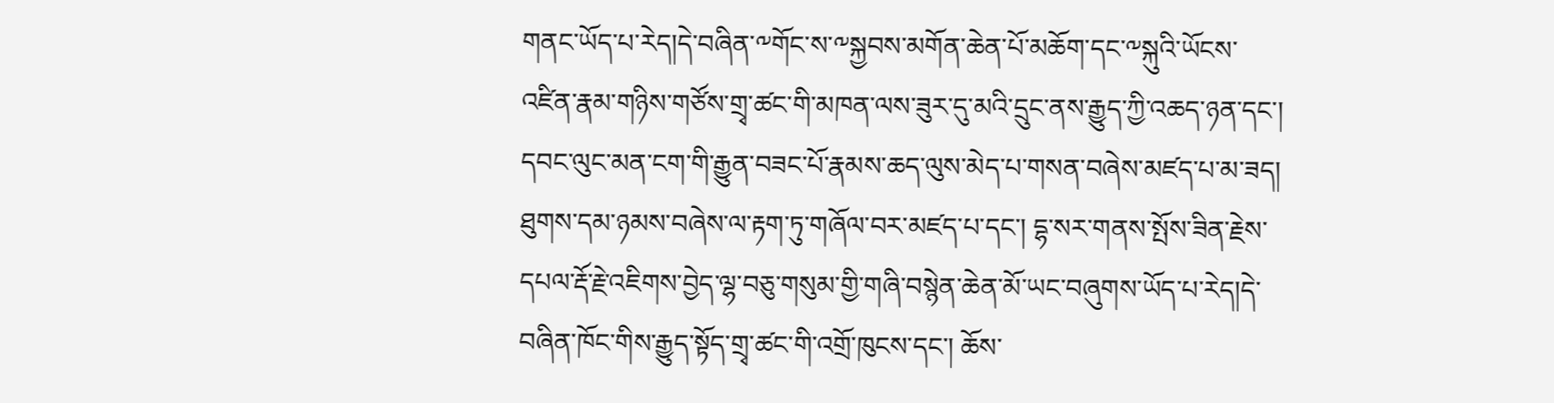གནང་ཡོད་པ་རེད།དེ་བཞིན་༸གོང་ས་༸སྐྱབས་མགོན་ཆེན་པོ་མཆོག་དང་༸སྐུའི་ཡོངས་འཛིན་རྣམ་གཉིས་གཙོས་གྲྭ་ཚང་གི་མཁན་ལས་ཟུར་དུ་མའི་དྲུང་ནས་རྒྱུད་ཀྱི་འཆད་ཉན་དང་། དབང་ལུང་མན་ངག་གི་རྒྱུན་བཟང་པོ་རྣམས་ཆད་ལུས་མེད་པ་གསན་བཞེས་མཛད་པ་མ་ཟད། ཐུགས་དམ་ཉམས་བཞེས་ལ་རྟག་ཏུ་གཞོལ་བར་མཛད་པ་དང་། དྷ་སར་གནས་སྤོས་ཟིན་རྗེས་དཔལ་རྡོ་རྗེ་འཇིགས་བྱེད་ལྷ་བཅུ་གསུམ་གྱི་གཞི་བསྙེན་ཆེན་མོ་ཡང་བཞུགས་ཡོད་པ་རེད།དེ་བཞིན་ཁོང་གིས་རྒྱུད་སྟོད་གྲྭ་ཚང་གི་འགྲོ་ཁུངས་དང་། ཆོས་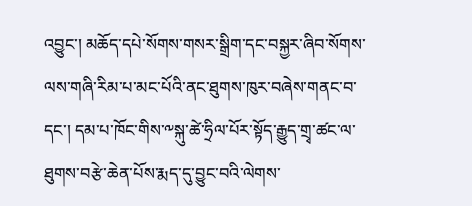འབྱུང་། མཆོད་དཔེ་སོགས་གསར་སྒྲིག་དང་བསྐྱར་ཞིབ་སོགས་ལས་གཞི་རིམ་པ་མང་པོའི་ནང་ཐུགས་ཁུར་བཞེས་གནང་བ་དང་། དམ་པ་ཁོང་གིས་༸སྐུ་ཚེ་ཧྲིལ་པོར་སྟོད་རྒྱུད་གྲྭ་ཚང་ལ་ཐུགས་བརྩེ་ཆེན་པོས་རྨད་དུ་བྱུང་བའི་ལེགས་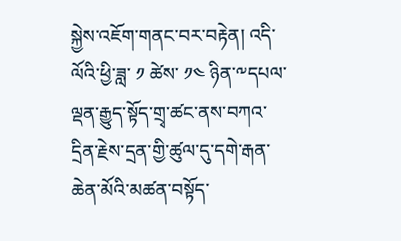སྐྱེས་འཇོག་གནང་བར་བརྟེན། འདི་ལོའི་ཕྱི་ཟླ་ ༡ ཚེས་ ༡༤ ཉིན་༸དཔལ་ལྡན་རྒྱུད་སྟོད་གྲྭ་ཚང་ནས་བཀའ་དྲིན་རྗེས་དྲན་གྱི་ཚུལ་དུ་དགེ་རྒན་ཆེན་མོའི་མཚན་བསྟོད་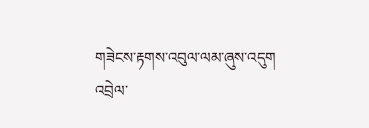གཟེངས་རྟགས་འབུལ་ལམ་ཞུས་འདུག
འབྲེལ་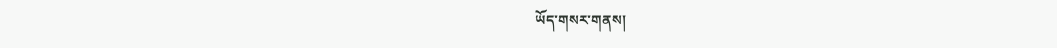ཡོད་གསར་གནས།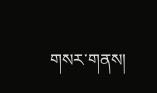གསར་གནས།